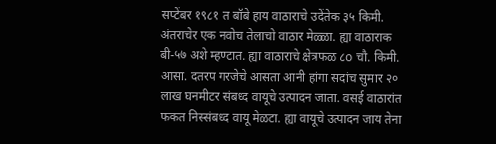सप्टेंबर १९८१ त बॉबे हाय वाठाराचे उदेंतेक ३५ किमी. अंतराचेर एक नवोच तेलाचो वाठार मेळ्ळा. ह्या वाठाराक बी-५७ अशे म्हण्टात. ह्या वाठाराचे क्षेत्रफळ ८o चौ. किमी. आसा. दतरप गरजेचे आसता आनी हांगा सदांच सुमार २० लाख घनमीटर संबध्द वायूचे उत्पादन जाता. वसई वाठारांत फकत निस्संबध्द वायू मेळटा. ह्या वायूचे उत्पादन जाय तेना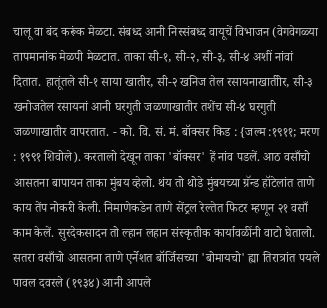चालू वा बंद करूंक मेळटा. संबध्द आनी निस्संबध्द वायूचें विभाजन (वेगवेगळ्या तापमानांक मेळपी मेळटात. ताका सी-१, सी-२, सी-३, सी-४ अशीं नांवां दितात. हातूंतले सी-१ साया खातीर, सी-२ खनिज तेल रसायनाखातीोर, सी-३ खनोजतेल रसायनां आनी घरगुती जळणाखातीर तशेंच सी-४ घरगुती जळणाखातीर वापरतात. - को. वि. सं. मं. बॉक्सर किड : {जल्म :१९११; मरण : १९९१ शिवोले). करतालो देखून ताका 'बॉक्सर' हें नांव पडलें. आठ वसाँचो आसतना बापायन ताका मुंबय व्हेलो. थंय तो थोडे मुंबयच्या ग्रॅन्ड हॉटेलांत ताणे काय तेंप नोकरी केली. निमाणेकडेन ताणे सेंट्रल रेल्तेत फिटर म्हणून २१ वसाँ काम केलें. सुरदेकसादन तो ल्हान लहान संस्कृतीक कार्यावळींनी वाटो घेतालो. सतरा वसाँचो आसतना ताणे एर्नेशत बॉर्जिसच्या 'बोमायचो' ह्या तिरात्रांत पयले पावल दवरले (१९३४) आनी आपले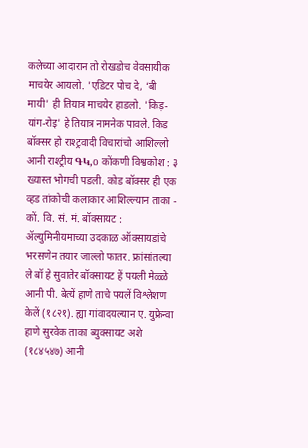कलेच्या आदारान तो रोखडोच वेवसायीक माचयेर आयलो. 'एडिटर पोच दे, ‘बी मायी' ही तियात्र माचयेर हाडलो. 'किड़-यांग-रोइ' हे तियात्र नामनेक पावले. किड बॉक्सर हो राश्ट्रवादी विचारांचो आशिल्लो आनी राश्ट्रीय ԳԿ,o कोंकणी विश्वकोश : ३ ख्यास्त भोगची पडली. कोड बॉक्सर ही एक व्हड तांकोची कलाकार आशिल्ल्यान ताका - कों. वि. सं. मं. बॉक्सायट : ॲल्युमिनीयमाच्या उदकाळ ऑक्सायडांचे भरसणेन तयार जाल्लो फातर. फ्रांसांतल्या ले बॉ हे सुवातेर बॉक्सायट हें पयली मेळ्ळे आनी पी. बेत्यें हाणे ताचे पयलें विश्लेशण केलें (१८२१). ह्या गांवादयल्यान ए. युफ्रेन्वा हाणे सुरवेक ताका ब्युक्सायट अशे (१८४५४७) आनी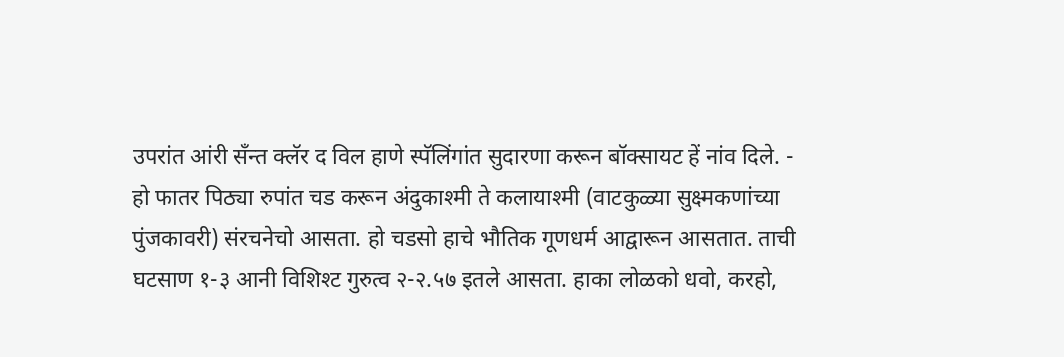उपरांत आंरी सँन्त क्लॅर द विल हाणे स्पॅलिंगांत सुदारणा करून बॉक्सायट हें नांव दिले. - हो फातर पिठ्या रुपांत चड करून अंदुकाश्मी ते कलायाश्मी (वाटकुळ्या सुक्ष्मकणांच्या पुंजकावरी) संरचनेचो आसता. हो चडसो हाचे भौतिक गूणधर्म आद्वारून आसतात. ताची घटसाण १-३ आनी विशिश्ट गुरुत्व २-२.५७ इतले आसता. हाका लोळको धवो, करहो,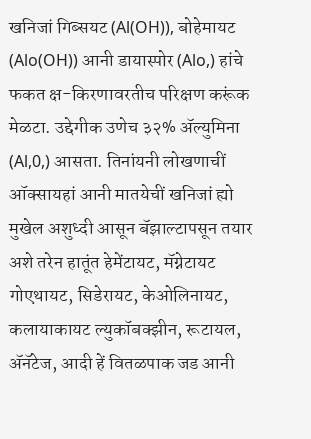खनिजां गिब्सयट (Al(OH)), बोहेमायट (Alo(OH)) आनी डायास्पोर (Alo,) हांचे फकत क्ष-किरणावरतीच परिक्षण करूंक मेळटा. उद्देगीक उणेच ३२% ॲल्युमिना (Al,0,) आसता. तिनांयनी लोखणाचीं ऑक्सायहां आनी मातयेचीं खनिजां ह्यो मुखेल अशुध्दी आसून बॅझाल्टापसून तयार अशे तरेन हातूंत हेमेंटायट, मॅग्नेटायट गोएथायट, सिडेरायट, केओलिनायट, कलायाकायट ल्युकॉबक्झीन, रूटायल, ॲनॅटेज, आदी हें वितळपाक जड आनी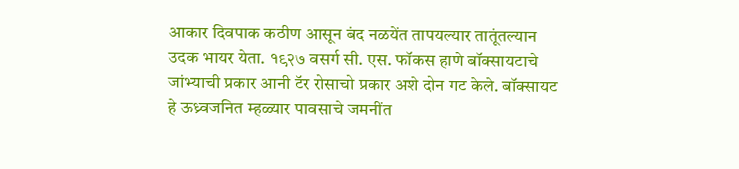आकार दिवपाक कठीण आसून बंद नळयेंत तापयल्यार तातूंतल्यान उदक भायर येता. १९२७ वसर्ग सी. एस. फॉकस हाणे बॉक्सायटाचे जांभ्याची प्रकार आनी टॅर रोसाचो प्रकार अशे दोन गट केले. बॉक्सायट हे ऊध्र्वजनित म्हळ्यार पावसाचे जमनींत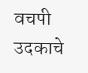वचपी उदकाचे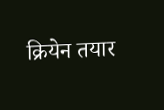क्रियेन तयार